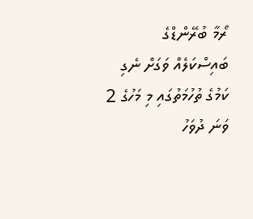ރޯމާ ބުރޭންޑްގެ ބައިސްކަލެއް ވަގަށް ނެގި ކަމުގެ ތުހުމަތުގައި މި މަހުގެ 2 ވަނަ ދުވަހު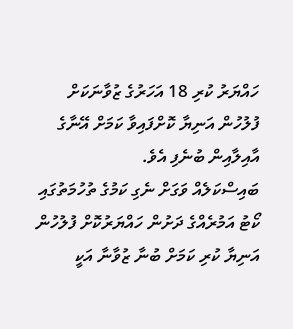ހައްޔަރު ކުރި 18 އަހަރުގެ ޒުވާނަކަށް ފުލުހުން އަނިޔާ ކޮށްފައިވާ ކަމަށް އޭނާގެ އާއިލާއިން ބުނެފި އެވެ.
ބައިސްކަލެއް ވަގަށް ނެގި ކަމުގެ ތުހުމަތުގައި ކޯޓު އަމުރެއްގެ ދަށުން ހައްޔަރުކޮށް ފުލުހުން އަނިޔާ ކުރި ކަމަށް ބުނާ ޒުވާނާ އަކީ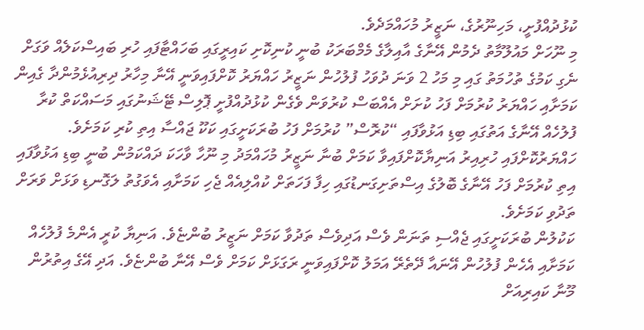ކުޅުދުއްފުށީ، މަހިނޫރުގެ، ނަޒީރު މުހައްމަދެވެ.
މި ނޫހަށް މައުލޫމާތު ދެމުން އޭނާގެ އާއިލާގެ މެމްބަރަކު ބުނީ ކުނިކޮށި ކައިރީގައި ބަހައްޓާފައި ހުރި ބައިސްކަލެއް ވަގަށް ނެގި ކަމުގެ ތުހުމަތު ގައި މި މަހު 2 ވަނަ ދުވަހު ފުލުހުން ނަޒީރު ހައްޔަރު ކޮށްފައިވަނީ އޭނާ މިހާރު ދިރިއުޅެމުންދާ ގެއިން ކަމަށާއި ހައްޔަރު ކުރުމަށް ފަހު ކުށަށް އެއްބަސް ކުރުވަން ވެގެން ކުޅުދުއްފުށީ ޕޮލިސް ޓޭޝަނުގައި މަސައްކަތް ކުރާ ފުލުހެއް އޭނާގެ އަތުގައި ބިޑި އަޅުވާފައި “ކުރޮސް” ކުރުމަށް ފަހު ބުރަކަށީގައި ކަކޫ ޖައްސާ އިތި ކުރި ކަމަށެވެ.
ހައްޔަރުކޮށްފައި ހުރިއިރު އަނިޔާކޮށްފައިވާ ކަމަށް ބުނާ ނަޒީރު މުހައްމަދު މި ނޫހާ ވާހަކަ ދައްކަމުން ބުނީ ބިޑި އަޅުވާފައި އިތި ކުރުމަށް ފަހު އޭނާގެ ބޮލުގެ އިސްތަށިގަނޑުގައި ހިފާ ފަހަތަށް ކުއްލިއެއް ޖެހި ކަމަށާއި އެވަގުތު ލަގޮނޑި ވަޅަށް ވަރަށް ތަދުވި ކަމަށެވެ.
ކަކުލުން ބުރަކަށީގައި ޖެއްސި ތަނަން ވެސް އަދިވެސް ތަދުވާ ކަމަށް ނަޒީރު ބުންޏެވެ. އަނިޔާ ކުރީ އެންމެ ފުލުހެއް ކަމަށާއި އެހެން ފުލުހުން އޭނައާ ދޭތެރޭ އަމަލު ކޮށްފައިވަނީ ރަގަޅަށް ކަމަށް ވެސް އޭނާ ބުންޏެވެ. އަދި އޭގެ އިތުރުން މޫނާ ކައިރިއަށް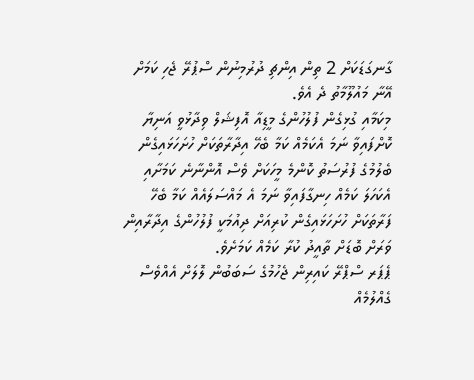ގާނގަޑަކަށް 2 ތިން އިންޗި ދުރުމިނުން ސްޕުރޭ ޖެހި ކަމަށް އޭނާ މައުލޫމާތު ދެ އެވެ.
މިކަމާއި ގުޅިގެން ފުލުހުންގެ މީޑިއާ އޮފިޝަލް ވިދާޅުވީ އަނިޔާ ކޮށްފައިވާ ނަމަ އެކަމެއް ކަމާ ބެހޭ އިދާރާތަކަށް ހުށަހަޅައިގެން ބެލުމުގެ ފުރުސަތު ކޮންމެ މީހަކަށް ވެސް އޮންނާނެ ކަމަށާއި އެކަހަލަ ކަމެއް ހިނގާފައިވާ ނަމަ އެ މައްސަލައެއް ކަމާ ބެހޭ ފަރާތަކަށް ހުށަހަޅައިގެން ކުރިއަށް ދިއުމަކީ ފުލުހުންގެ އިދާރާއިން ވަރަށް ބޮޑަށް ތާއީދު ކުރާ ކަމެއް ކަމަށެވެ.
ޕެޕަރ ސްޕްރޭ ކައިރިން ޖެހުމުގެ ސަބަބުން ލޮލަށް އެއްވެސް ގެއްލުމެއް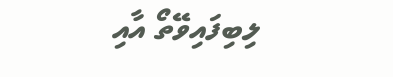ލިބިފައިވޭތޯ އާއި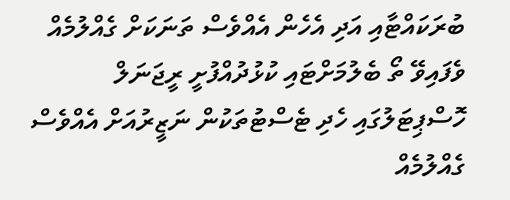ބުރަކައްޓާއި އަދި އެހެން އެއްވެސް ތަނަކަށް ގެއްލުމެއް ވެފައިވޭ ތޯ ބެލުމަށްޓައި ކުޅުދުއްފުށީ ރީޖަނަލް ހޮސްޕިޓަލުގައި ހެދި ޓެސްޓުތަކުން ނަޒީރުއަށް އެއްވެސް ގެއްލުމެއް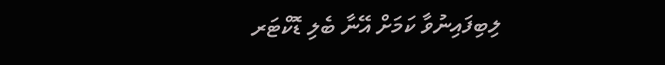ލިބިފައިނުވާ ކަމަށް އޭނާ ބެލި ޑޮކްޓަރ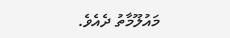މައުލޫމާތު ދެއެވެ.